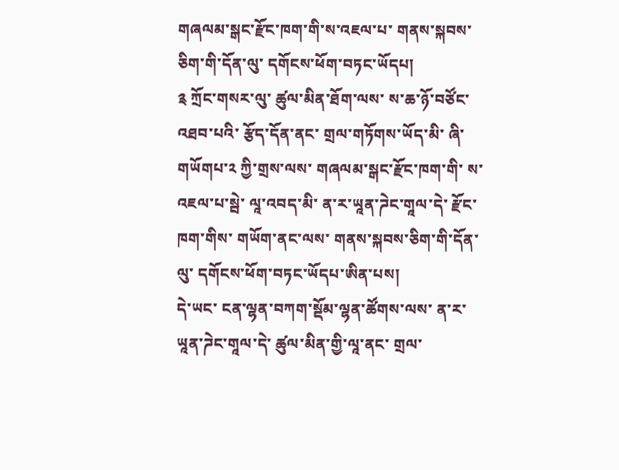གཞལམ་སྒང་རྫོང་ཁག་གི་ས་འཇལ་པ་ གནས་སྐབས་ཅིག་གི་དོན་ལུ་ དགོངས་ཕོག་བཏང་ཡོདཔ།
༉ ཀྲོང་གསར་ལུ་ ཚུལ་མིན་ཐོག་ལས་ ས་ཆ་ཉོ་བཙོང་འཐབ་པའི་ རྩོད་དོན་ནང་ གྲལ་གཏོགས་ཡོད་མི་ ཞི་གཡོགཔ་༢ ཀྱི་གྲས་ལས་ གཞལམ་སྒང་རྫོང་ཁག་གི་ ས་འཇལ་པ་སྦེ་ ལཱ་འབད་མི་ ན་ར་ཡཱན་ཌེང་གཱལ་དེ་ རྫོང་ཁག་གིས་ གཡོག་ནང་ལས་ གནས་སྐབས་ཅིག་གི་དོན་ལུ་ དགོངས་ཕོག་བཏང་ཡོདཔ་ཨིན་པས།
དེ་ཡང་ ངན་ལྷན་བཀག་སྡོམ་ལྷན་ཚོགས་ལས་ ན་ར་ཡཱན་ཌེང་གཱལ་དེ་ ཚུལ་མིན་གྱི་ལཱ་ནང་ གྲལ་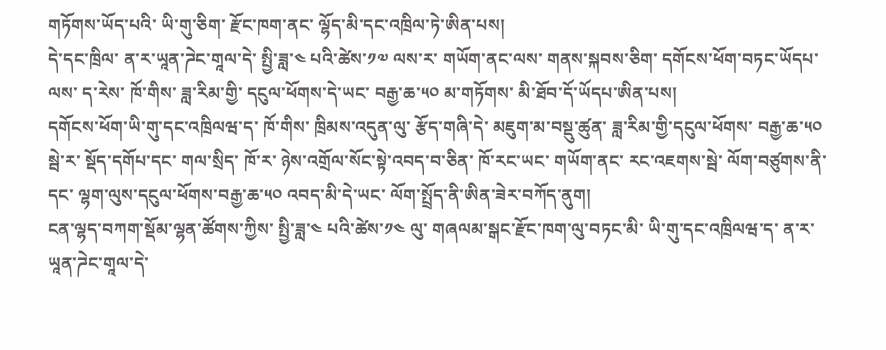གཏོགས་ཡོད་པའི་ ཡི་གུ་ཅིག་ རྫོང་ཁག་ནང་ ལྷོད་མི་དང་འཁྲིལ་ཏེ་ཨིན་པས།
དེ་དང་ཁྲིལ་ ན་ར་ཡཱན་ཌེང་གཱལ་དེ་ སྤྱི་ཟླ་༤ པའི་ཚེས་༡༧ ལས་ར་ གཡོག་ནང་ལས་ གནས་སྐབས་ཅིག་ དགོངས་ཕོག་བཏང་ཡོདཔ་ལས་ ད་རེས་ ཁོ་གིས་ ཟླ་རིམ་གྱི་ དངུལ་ཕོགས་དེ་ཡང་ བརྒྱ་ཆ་༥༠ མ་གཏོགས་ མི་ཐོབ་དོ་ཡོདཔ་ཨིན་པས།
དགོངས་ཕོག་ཡི་གུ་དང་འཁྲིལཝ་ད་ ཁོ་གིས་ ཁྲིམས་འདུན་ལུ་ རྩོད་གཞི་དེ་ མཇུག་མ་བསྡུ་ཚུན་ ཟླ་རིམ་གྱི་དངུལ་ཕོགས་ བརྒྱ་ཆ་༥༠ སྦེ་ར་ སྡོད་དགོཔ་དང་ གལ་སྲིད་ ཁོ་ར་ ཉེས་འགྲོལ་སོང་སྟེ་འབད་བ་ཅིན་ ཁོ་རང་ཡང་ གཡོག་ནང་ རང་འཇགས་སྦེ་ ལོག་བཙུགས་ནི་དང་ ལྷག་ལུས་དངུལ་ཕོགས་བརྒྱ་ཆ་༥༠ འབད་མི་དེ་ཡང་ ལོག་སྤྲོད་ནི་ཨིན་ཟེར་བཀོད་ནུག།
ངན་ལྷད་བཀག་སྡོམ་ལྷན་ཚོགས་ཀྱིས་ སྤྱི་ཟླ་༤ པའི་ཚེས་༡༤ ལུ་ གཞལམ་སྒང་རྫོང་ཁག་ལུ་བཏང་མི་ ཡི་གུ་དང་འཁྲིལཝ་ད་ ན་ར་ཡཱན་ཌེང་གཱལ་དེ་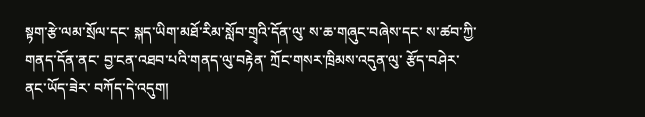སྟག་རྩེ་ལམ་སྲོལ་དང་ སྐད་ཡིག་མཐོ་རིམ་སློབ་གྲྭའི་དོན་ལུ་ ས་ཆ་གཞུང་བཞེས་དང་ ས་ཚབ་ཀྱི་གནད་དོན་ནང་ བྱ་ངན་འཐབ་པའི་གནད་ལུ་བརྟེན་ ཀྲོང་གསར་ཁྲིམས་འདུན་ལུ་ རྩོད་བཤེར་ནང་ཡོད་ཟེར་ བཀོད་དེ་འདུག།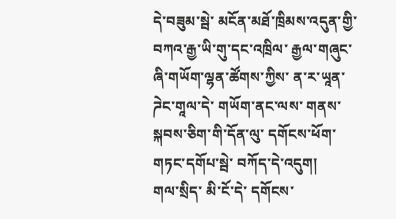དེ་བཟུམ་སྦེ་ མངོན་མཐོ་ཁྲིམས་འདུན་གྱི་ བཀའ་རྒྱ་ཡི་གུ་དང་འཁྲིལ་ རྒྱལ་གཞུང་ཞི་གཡོག་ལྷན་ཚོགས་ཀྱིས་ ན་ར་ཡཱན་ཌེང་གཱལ་དེ་ གཡོག་ནང་ལས་ གནས་སྐབས་ཅིག་གི་དོན་ལུ་ དགོངས་ཕོག་གཏང་དགོཔ་སྦེ་ བཀོད་དེ་འདུག།
གལ་སྲིད་ མི་ངོ་དེ་ དགོངས་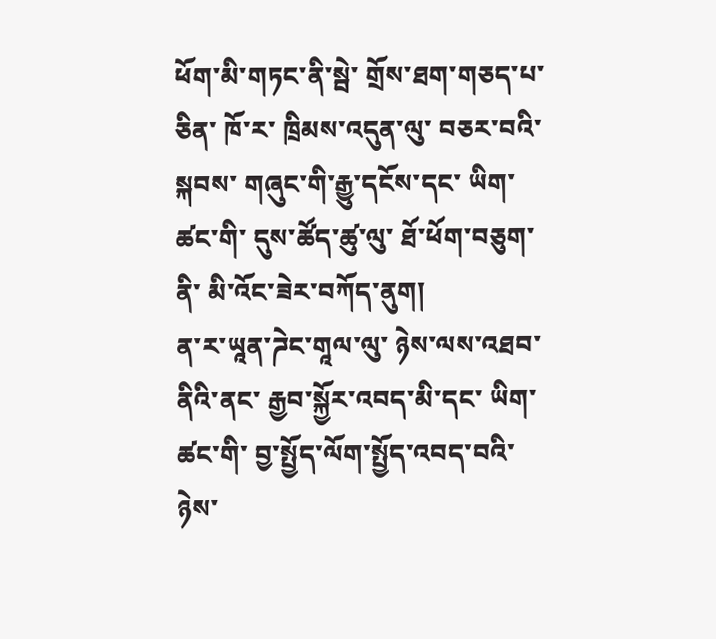ཕོག་མི་གཏང་ནི་སྦེ་ གྲོས་ཐག་གཅད་པ་ཅིན་ ཁོ་ར་ ཁྲིམས་འདུན་ལུ་ བཅར་བའི་སྐབས་ གཞུང་གི་རྒྱུ་དངོས་དང་ ཡིག་ཚང་གི་ དུས་ཚོད་ཚུ་ལུ་ ཐོ་ཕོག་བཅུག་ནི་ མི་འོང་ཟེར་བཀོད་ནུག།
ན་ར་ཡཱན་ཌེང་གཱལ་ལུ་ ཉེས་ལས་འཐབ་ནིའི་ནང་ རྒྱབ་སྐྱོར་འབད་མི་དང་ ཡིག་ཚང་གི་ བྱ་སྤྱོད་ལོག་སྤྱོད་འབད་བའི་ ཉེས་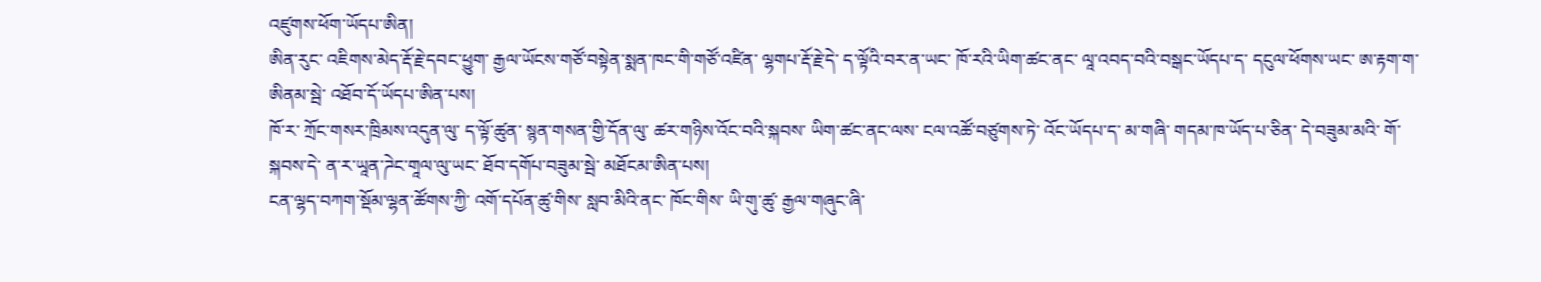འཛུགས་ཕོག་ཡོདཔ་ཨིན།
ཨིན་རུང་ འཇིགས་མེད་རྡོ་རྗེ་དབང་ཕྱུག་ རྒྱལ་ཡོངས་གཙོ་བསྟེན་སྨན་ཁང་གི་གཙོ་འཛིན་ ལྷགཔ་རྡོ་རྗེ་དེ་ ད་ལྟོའི་བར་ན་ཡང་ ཁོ་རའི་ཡིག་ཚང་ནང་ ལཱ་འབད་བའི་བསྒང་ཡོདཔ་ད་ དངུལ་ཕོགས་ཡང་ ཨ་རྟག་ག་ཨིནམ་སྦེ་ འཐོབ་དོ་ཡོདཔ་ཨིན་པས།
ཁོ་ར་ ཀྲོང་གསར་ཁྲིམས་འདུན་ལུ་ ད་ལྟོ་ཚུན་ སྙན་གསན་གྱི་དོན་ལུ་ ཚར་གཉིས་འོང་བའི་སྐབས་ ཡིག་ཚང་ནང་ལས་ ངལ་འཚོ་བཙུགས་ཏེ་ འོང་ཡོདཔ་ད་ མ་གཞི་ གདམ་ཁ་ཡོད་པ་ཅིན་ དེ་བཟུམ་མའི་ གོ་སྐབས་དེ་ ན་ར་ཡཱན་ཌེང་གཱལ་ལུ་ཡང་ ཐོབ་དགོཔ་བཟུམ་སྦེ་ མཐོངམ་ཨིན་པས།
ངན་ལྷད་བཀག་སྡོམ་ལྷན་ཚོགས་ཀྱི་ འགོ་དཔོན་ཚུ་གིས་ སླབ་མིའི་ནང་ ཁོང་གིས་ ཡི་གུ་ཚུ་ རྒྱལ་གཞུང་ཞི་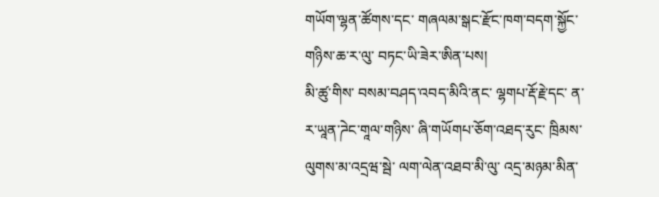གཡོག་ལྷན་ཚོགས་དང་ གཞལམ་སྒང་རྫོང་ཁག་བདག་སྐྱོང་ གཉིས་ཆ་ར་ལུ་ བཏང་ཡི་ཟེར་ཨིན་པས།
མི་ཚུ་གིས་ བསམ་བཤད་འབད་མིའི་ནང་ ལྷགཔ་རྡོ་རྗེ་དང་ ན་ར་ཡཱན་ཌེང་གཱལ་གཉིས་ ཞི་གཡོགཔ་ཅོག་འཐད་རུང་ ཁྲིམས་ལུགས་མ་འདྲཝ་སྦེ་ ལག་ལེན་འཐབ་མི་ལུ་ འདྲ་མཉམ་མིན་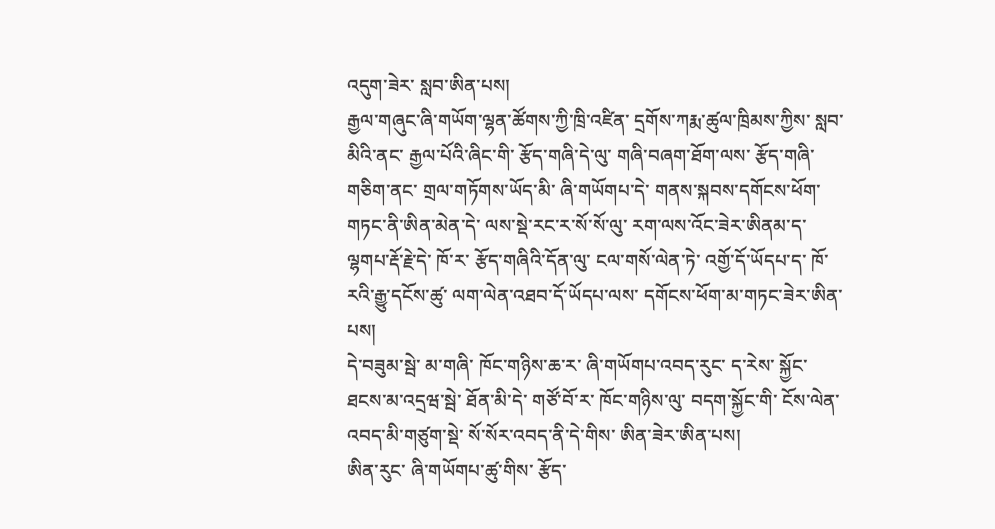འདུག་ཟེར་ སླབ་ཨིན་པས།
རྒྱལ་གཞུང་ཞི་གཡོག་ལྷན་ཚོགས་ཀྱི་ཁྲི་འཛིན་ དྲགོས་ཀརྨ་ཚུལ་ཁྲིམས་ཀྱིས་ སླབ་མིའི་ནང་ རྒྱལ་པོའི་ཞིང་གི་ རྩོད་གཞི་དེ་ལུ་ གཞི་བཞག་ཐོག་ལས་ རྩོད་གཞི་གཅིག་ནང་ གྲལ་གཏོགས་ཡོད་མི་ ཞི་གཡོགཔ་དེ་ གནས་སྐབས་དགོངས་ཕོག་ གཏང་ནི་ཨིན་མེན་དེ་ ལས་སྡེ་རང་ར་སོ་སོ་ལུ་ རག་ལས་འོང་ཟེར་ཨིནམ་ད་ ལྷགཔ་རྡོ་རྗེ་དེ་ ཁོ་ར་ རྩོད་གཞིའི་དོན་ལུ་ ངལ་གསོ་ལེན་ཏེ་ འགྱོ་དོ་ཡོདཔ་ད་ ཁོ་རའི་རྒྱུ་དངོས་ཚུ་ ལག་ལེན་འཐབ་དོ་ཡོདཔ་ལས་ དགོངས་ཕོག་མ་གཏང་ཟེར་ཨིན་པས།
དེ་བཟུམ་སྦེ་ མ་གཞི་ ཁོང་གཉིས་ཆ་ར་ ཞི་གཡོགཔ་འབད་རུང་ ད་རེས་ སྐྱོང་ཐངས་མ་འདྲཝ་སྦེ་ ཐོན་མི་དེ་ གཙོ་བོ་ར་ ཁོང་གཉིས་ལུ་ བདག་སྐྱོང་གི་ ངོས་ལེན་འབད་མི་གཙུག་སྡེ་ སོ་སོར་འབད་ནི་དེ་གིས་ ཨིན་ཟེར་ཨིན་པས།
ཨིན་རུང་ ཞི་གཡོགཔ་ཚུ་གིས་ རྩོད་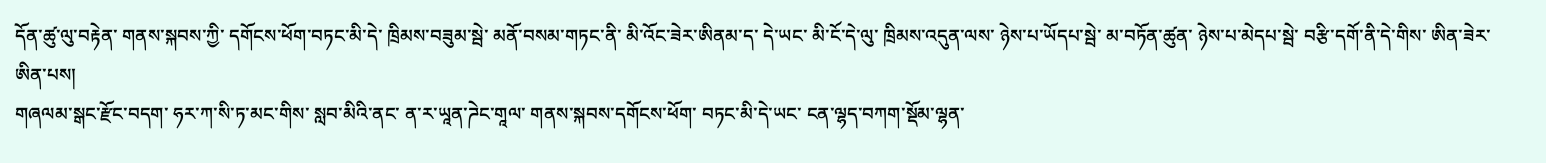དོན་ཚུ་ལུ་བརྟེན་ གནས་སྐབས་ཀྱི་ དགོངས་ཕོག་བཏང་མི་དེ་ ཁྲིམས་བཟུམ་སྦེ་ མནོ་བསམ་གཏང་ནི་ མི་འོང་ཟེར་ཨིནམ་ད་ དེ་ཡང་ མི་ངོ་དེ་ལུ་ ཁྲིམས་འདུན་ལས་ ཉེས་པ་ཡོདཔ་སྦེ་ མ་བཏོན་ཚུན་ ཉེས་པ་མེདཔ་སྦེ་ བརྩི་དགོ་ནི་དེ་གིས་ ཨིན་ཟེར་ཨིན་པས།
གཞལམ་སྒང་རྫོང་བདག་ ཧར་ཀ་སི་ཏ་མང་གིས་ སླབ་མིའི་ནང་ ན་ར་ཡཱན་ཌེང་གཱལ་ གནས་སྐབས་དགོངས་ཕོག་ བཏང་མི་དེ་ཡང་ ངན་ལྷད་བཀག་སྡོམ་ལྷན་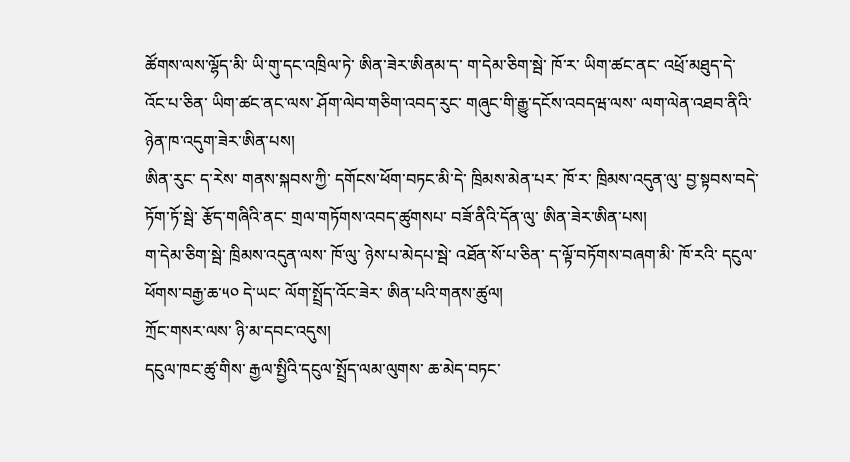ཚོགས་ལས་ལྷོད་མི་ ཡི་གུ་དང་འཁྲིལ་ཏེ་ ཨིན་ཟེར་ཨིནམ་ད་ ག་དེམ་ཅིག་སྦེ་ ཁོ་ར་ ཡིག་ཚང་ནང་ འཕྲོ་མཐུད་དེ་ འོང་པ་ཅིན་ ཡིག་ཚང་ནང་ལས་ ཤོག་ལེབ་གཅིག་འབད་རུང་ གཞུང་གི་རྒྱུ་དངོས་འབདཝ་ལས་ ལག་ལེན་འཐབ་ནིའི་ ཉེན་ཁ་འདུག་ཟེར་ཨིན་པས།
ཨིན་རུང་ ད་རེས་ གནས་སྐབས་ཀྱི་ དགོངས་ཕོག་བཏང་མི་དེ་ ཁྲིམས་མེན་པར་ ཁོ་ར་ ཁྲིམས་འདུན་ལུ་ བྱ་སྟབས་བདེ་ཏོག་ཏོ་སྦེ་ རྩོད་གཞིའི་ནང་ གྲལ་གཏོགས་འབད་ཚུགསཔ་ བཟོ་ནིའི་དོན་ལུ་ ཨིན་ཟེར་ཨིན་པས།
ག་དེམ་ཅིག་སྦེ་ ཁྲིམས་འདུན་ལས་ ཁོ་ལུ་ ཉེས་པ་མེདཔ་སྦེ་ འཐོན་སོ་པ་ཅིན་ ད་ལྟོ་བཏོགས་བཞག་མི་ ཁོ་རའི་ དངུལ་ཕོགས་བརྒྱ་ཆ་༥༠ དེ་ཡང་ ལོག་སྤྲོད་འོང་ཟེར་ ཨིན་པའི་གནས་ཚུལ།
ཀྲོང་གསར་ལས་ ཉི་མ་དབང་འདུས།
དངུལ་ཁང་ཚུ་གིས་ རྒྱལ་སྤྱིའི་དངུལ་སྤྲོད་ལམ་ལུགས་ ཆ་མེད་བཏང་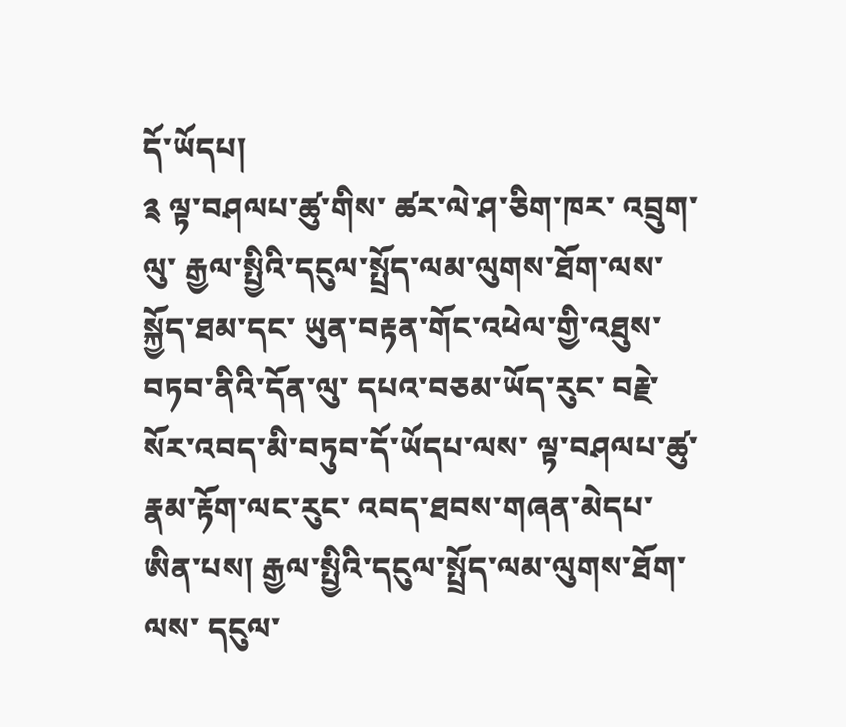དོ་ཡོདཔ།
༉ ལྟ་བཤལཔ་ཚུ་གིས་ ཚར་ལེ་ཤ་ཅིག་ཁར་ འབྲུག་ལུ་ རྒྱལ་སྤྱིའི་དངུལ་སྤྲོད་ལམ་ལུགས་ཐོག་ལས་ སྐྱོད་ཐམ་དང་ ཡུན་བརྟན་གོང་འཕེལ་གྱི་འཐུས་ བཏབ་ནིའི་དོན་ལུ་ དཔའ་བཅམ་ཡོད་རུང་ བརྗེ་སོར་འབད་མི་བཏུབ་དོ་ཡོདཔ་ལས་ ལྟ་བཤལཔ་ཚུ་ རྣམ་རྟོག་ལང་རུང་ འབད་ཐབས་གཞན་མེདཔ་ཨིན་པས། རྒྱལ་སྤྱིའི་དངུལ་སྤྲོད་ལམ་ལུགས་ཐོག་ལས་ དངུལ་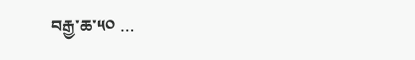བརྒྱ་ཆ་༥༠ …